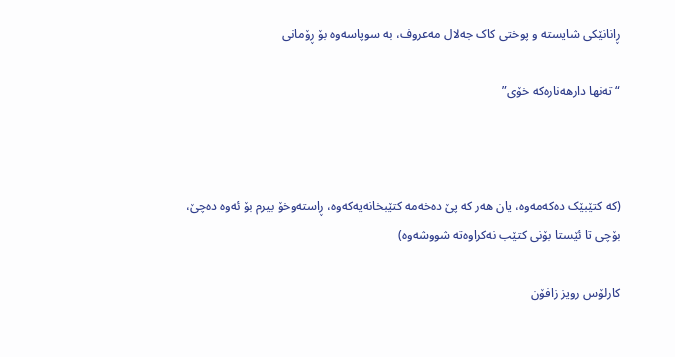ڕانانێکی شایستە و پوختی کاک جەلال مەعروف، بە سوپاسەوە بۆ ڕۆمانی

“تەنها دارهەنارەکە خۆی”



(کە کتێبێک دەکەمەوە، یان هەر کە پێ دەخەمە کتێبخانەیەکەوە، ڕاستەوخۆ بیرم بۆ ئەوە دەچێ، بۆچی تا ئێستا بۆنی کتێب نەکراوەتە شووشەوە)

کارلۆس رویز زافۆن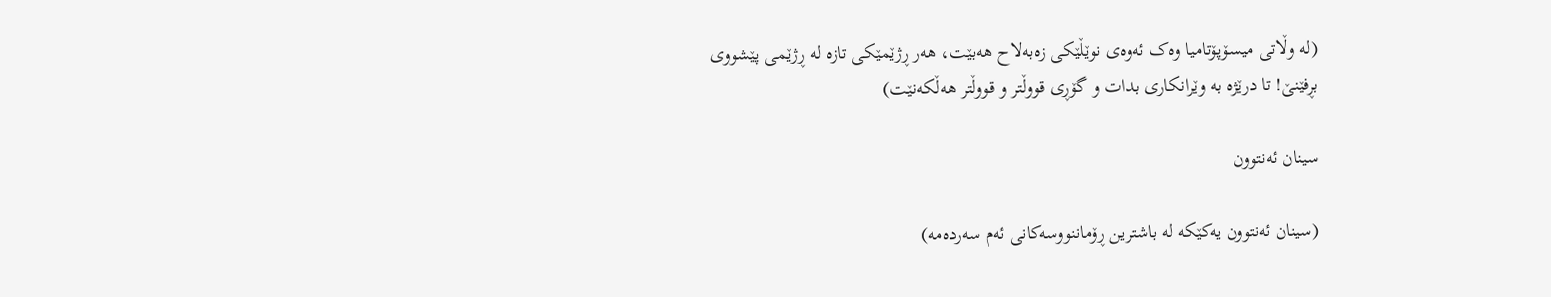(لە وڵاتی میسۆپۆتامیا وەک ئەوەی نوێڵێکی زەبەلاح هەبێت، هەر ڕژێمێکی تازە لە ڕژێمی پێشووی بڕفێنێ! تا درێژە بە وێرانکاری بدات و گۆڕی قووڵتر و قووڵتر هەڵکەنێت)

سینان ئەنتوون

(سینان ئەنتوون یەکێکە لە باشترین ڕۆماننووسەکانی ئەم سەردەمە)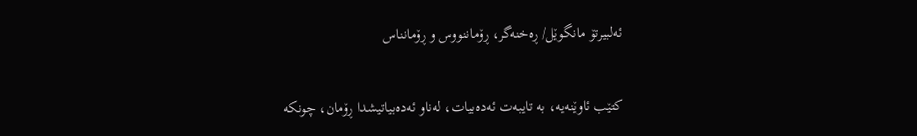ئەلبیرتۆ مانگوێل/ ڕەخنەگر، ڕۆماننووس و ڕۆمانناس

کتێب ئاوێنەیە، بە تایبەت ئەدەبیات، لەناو ئەدەبیاتیشدا ڕۆمان، چونکە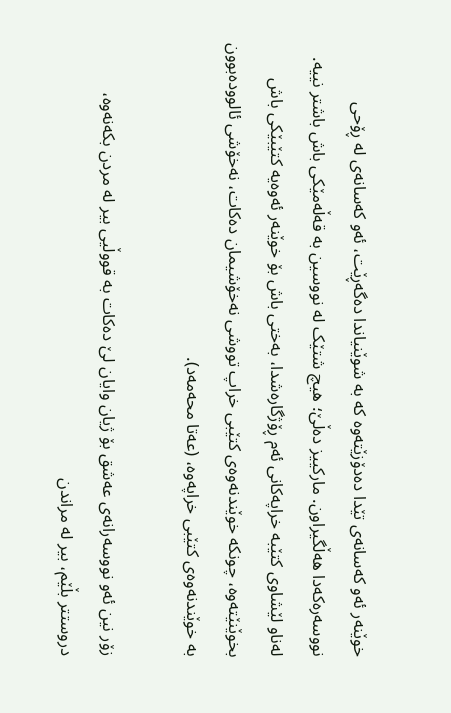خوێنەر ئەو کەسانەی تێدا دەدۆزێتەوە کە بە شوێنیاندا دەگەڕێت، ئەو کەسانەی لە ڕۆحی نووسەرەکەدا هەڵگیراون. مارکییز دەڵێ؛ هیچ شتێک لە نووسین بە قەڵەمێکی باش باشتر نییە. لەناو لێشاوی کتێبە خراپەکانی ئەم ڕۆژگارەشدا، بەختی باش بۆ خوێنەر ئەوەیە کتێبێکی باش بخوێنێتەوە، چونکە خوێندنەوەی کتێبی خراپ تووشی نەخۆشیمان دەکات، نەخۆشی ئالوودەبوون بە خوێندنەوەی کتێبی خراپەوە، (عەتا محەمەد).

زۆر نین ئەو نووسەرانەی عەشق بۆ ژیان وایان لێ دەکات بە قووڵیی بیر لە مردن بکەنەوە، دروستتر بڵێم، بیر لە مراندن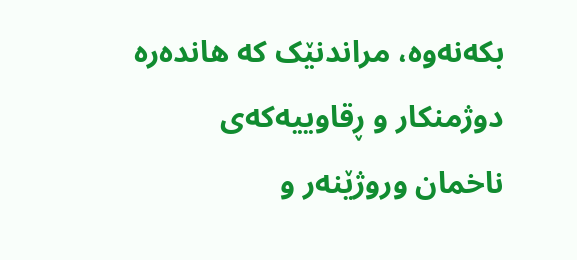بکەنەوە، مراندنێک کە هاندەرە دوژمنکار و ڕقاوییەکەی ناخمان وروژێنەر و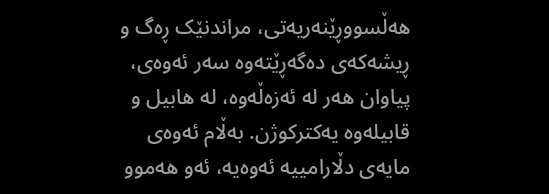هەڵسووڕێنەریەتی، مراندنێک ڕەگ و ڕیشەکەی دەگەڕێتەوە سەر ئەوەی، پیاوان هەر لە ئەزەڵەوە، لە هابیل و قابیلەوە یەکترکوژن. بەڵام ئەوەی مایەی دڵارامییە ئەوەیە، ئەو هەموو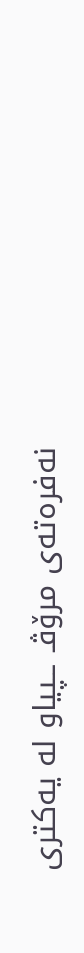نەفرەتەی مرۆڤـ ــپیاو لە یەکتری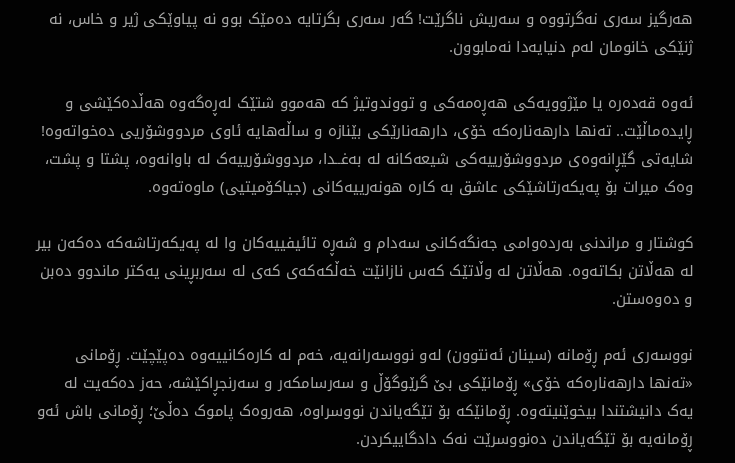هەرگیز سەری نەگرتووە و سەریش ناگرێت! گەر سەری بگرتایە دەمێک بوو نە پیاوێکی ژیر و خاس، نە ژنێکی خانومان لەم دنیایەدا نەمابوون.

ئەوە قەدەرە یا مێژوویەکی هەڕەمەکی و تووندوتیژ کە هەموو شتێک لەڕەگەوە هەڵدەکێشی و ڕایدەماڵێت.. تەنها دارهەنارەکە خۆی، دارهەنارێکی بێنازە و ساڵەهایە ئاوی مردووشۆریی دەخواتەوە! شایەتی گێڕانەوەی مردووشۆرییەکی شیعەکانە لە بەغــدا، مردووشۆرییەک لە باوانەوە، پشتا و پشت، وەک میرات بۆ پەیکەرتاشێکی عاشق بە کارە هونەرییەکانی (جیاکۆمیتیی) ماوەتەوە.

کوشتار و مراندنی بەردەوامی جەنگەکانی سەدام و شەڕە تائیفییەکان وا لە پەیکەرتاشەکە دەکەن بیر لە هەڵاتن بکاتەوە. هەڵاتن لە وڵاتێک کەس نازانێت خەڵکەکەی کەی لە سەربڕینی یەکتر ماندوو دەبن و دەوەستن.

نووسەری ئەم ڕۆمانە (سینان ئەنتوون) لەو نووسەرانەیە، خەم لە کارەکانییەوە دەپێچێت. ڕۆمانی «تەنها دارهەنارەکە خۆی» ڕۆمانێکی بێ گرێوگۆڵ و سەرسامکەر و سەرنجڕاکێشە، حەز دەکەیت لە یەک دانیشتندا بیخوێنیتەوە. ڕۆمانێکە بۆ تێگەیاندن نووسراوە، هەروەک پاموک دەڵێ؛ ڕۆمانی باش ئەو ڕۆمانەیە بۆ تێگەیاندن دەنووسرێت نەک دادگاییکردن.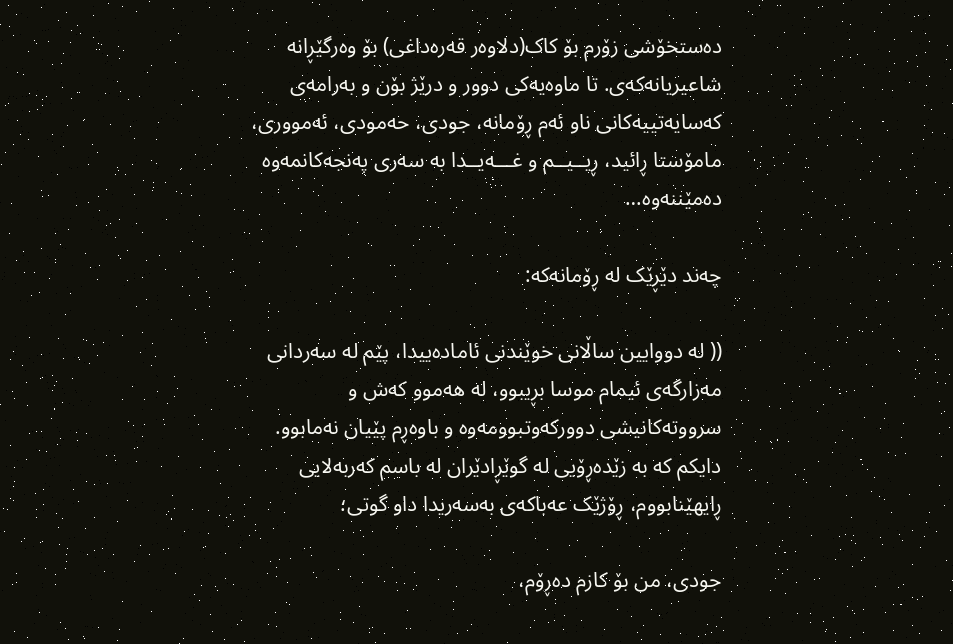دەستخۆشی زۆرم بۆ کاک(دلاوەر قەرەداغی) بۆ وەرگێڕانە شاعیریانەکەی. تا ماوەیەکی دوور و درێژ بۆن و بەرامەی کەسایەتییەکانی ناو ئەم ڕۆمانە، جودی، حەمودی، ئەمووری، مامۆستا ڕائید، ڕیــیــم و غـــەیــدا بە سەری پەنجەکانمەوە دەمێننەوە…

چەند دێڕێک لە ڕۆمانەکە:

(( لە دووایین ساڵانی خوێندنی ئامادەییدا، پێم لە سەردانی مەزارگەی ئیمام موسا بڕیبوو، لە هەموو کەش و سرووتەکانیشی دوورکەوتبوومەوە و باوەڕم پێیان نەمابوو. دایکم کە بە زێدەڕۆیی لە گوێڕادێران لە باسم کەربەلایی ڕایهێنابووم، ڕۆژێک عەباکەی بەسەریدا داو گوتی؛

جودی، من بۆ کازم دەڕۆم،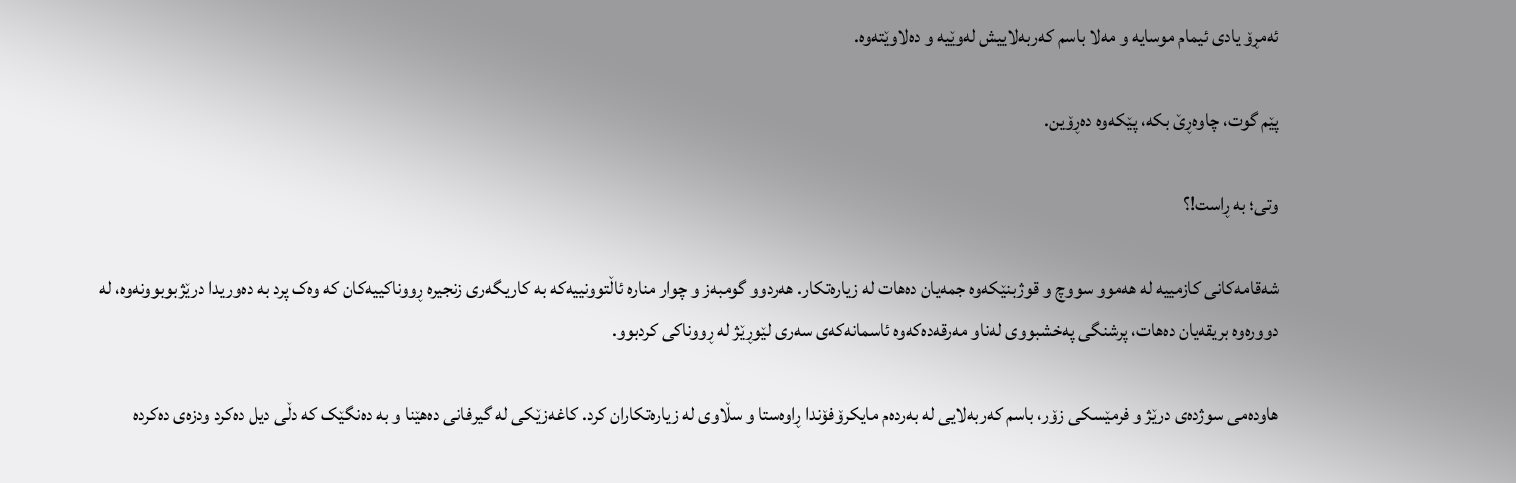ئەمڕۆ یادی ئیمام موسایە و مەلا باسم کەربەلاییش لەوێیە و دەلاوێتەوە.

پێم گوت، چاوەڕێ بکە، پێکەوە دەڕۆین.

وتی؛ بە ڕاست!؟

شەقامەکانی کازمییە لە هەموو سووچ و قوژبنێکەوە جمەیان دەهات لە زیارەتکار. هەردوو گومبەز و چوار منارە ئاڵتوونییەکە بە کاریگەری زنجیرە ڕووناکییەکان کە وەک پرد بە دەوریدا درێژبوبوونەوە، لە دوورەوە بریقەیان دەهات، پرشنگی پەخشبووی لەناو مەرقەدەکەوە ئاسمانەکەی سەری لێوڕێژ لە ڕووناکی کردبوو.

هاودەمی سوژدەی درێژ و فرمێسکی زۆر، باسم کەربەلایی لە بەردەم مایکرۆفۆندا ڕاوەستا و سڵاوی لە زیارەتکاران کرد. کاغەزێکی لە گیرفانی دەهێنا و بە دەنگێک کە دڵی دیل دەکرد ودزەی دەکردە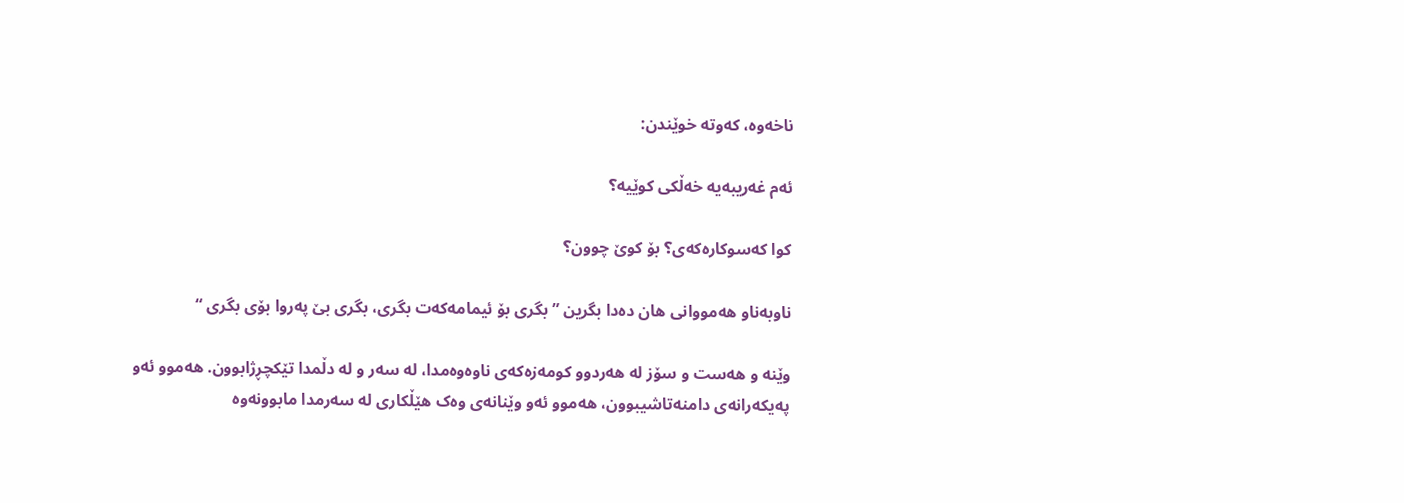ناخەوە، کەوتە خوێندن:

ئەم غەریبەیە خەڵکی کوێیە؟

کوا کەسوکارەکەی؟ بۆ کوێ چوون؟

ناوبەناو هەمووانی هان دەدا بگرین ” بگری بۆ ئیمامەکەت بگری، بگری بێ پەروا بۆی بگری “

وێنە و هەست و سۆز لە هەردوو کومەزەکەی ناوەوەمدا، لە سەر و لە دڵمدا تێکچڕژابوون. هەموو ئەو پەیکەرانەی دامنەتاشیبوون، هەموو ئەو وێنانەی وەک هێڵکاری لە سەرمدا مابوونەوە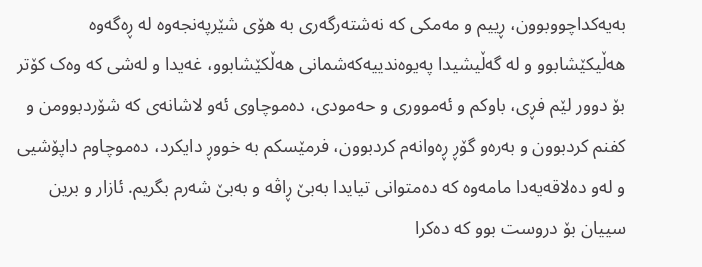بەیەکداچووبوون، ڕییم و مەمکی کە نەشتەرگەری بە هۆی شێرپەنجەوە لە ڕەگەوە هەڵیکێشابوو و لە گەڵیشیدا پەیوەندییەکەشمانی هەڵکێشابوو، غەیدا و لەشی کە وەک کۆتر بۆ دوور لێم فڕی، باوکم و ئەمووری و حەمودی، دەموچاوی ئەو لاشانەی کە شۆردبوومن و کفنم کردبوون و بەرەو گۆڕ ڕەوانەم کردبوون، فرمێسکم بە خووڕ دایکرد، دەموچاوم داپۆشیی و لەو دەلاقەیەدا مامەوە کە دەمتوانی تیایدا بەبێ ڕاڤە و بەبێ شەرم بگریم. ئازار و برین سییان بۆ دروست بوو کە دەکرا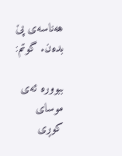هەناسەی پێ بدەن. گوتم:

ببوورە ئەی موسای کوڕی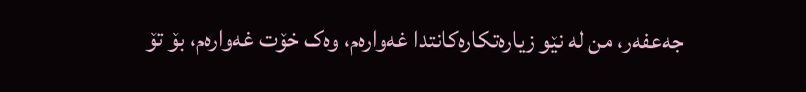جەعفەر، من لە نێو زیارەتکارەکانتدا غەوارەم، وەک خۆت غەوارەم، بۆ تۆ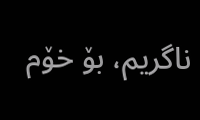ناگریم، بۆ خۆم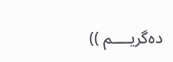دەگریــــم ))